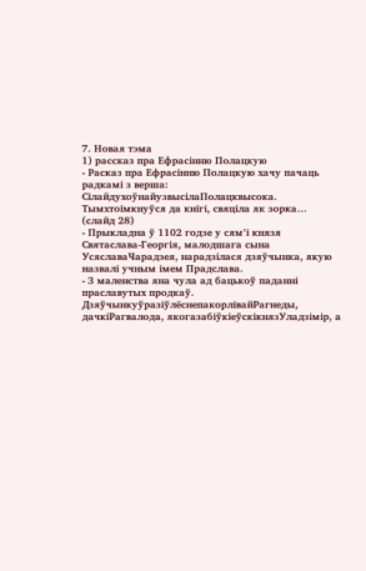7. Новая тэма
1) рассказ пра Ефрасінню Полацкую
- Расказ пра Ефрасінню Полацкую хачу пачаць радкамі з верша:
СілайдухоўнайузвысілаПолацквысока.
Тымхтоімкнуўся да кнігі, свяціла як зорка… (слайд 28)
- Прыкладна ў 1102 годзе у сям’і князя Святаслава-Георгія, малодшага сына УсяславаЧарадзея, нарадзілася дзяўчынка, якую назвалі учным імем Прадслава.
- З маленства яна чула ад бацькоў паданні праславутых продкаў. ДзяўчынкуўразіўлёснепакорлівайРагнеды, дачкіРагвалода, якогазабіўкіеўскікнязУладзімір, а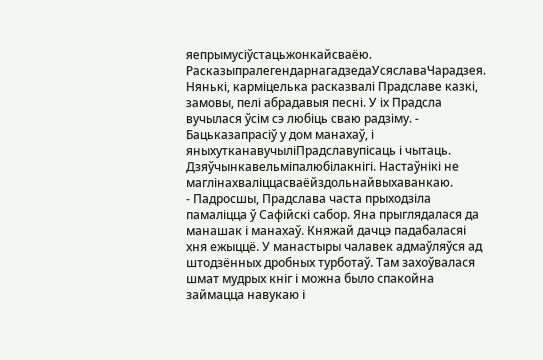яепрымусіўстацьжонкайсваёю. РасказыпралегендарнагадзедаУсяславаЧарадзея. Нянькі, карміцелька расказвалі Прадславе казкі, замовы, пелі абрадавыя песні. У іх Прадсла вучылася ўсім сэ любіць сваю радзіму. - Бацьказапрасіў у дом манахаў, і яныхутканавучыліПрадславупісаць і чытаць. Дзяўчынкавельміпалюбілакнігі. Настаўнікі не маглінахваліццасваёйздольнайвыхаванкаю.
- Падросшы, Прадслава часта прыходзіла памаліцца ў Сафійскі сабор. Яна прыглядалася да манашак і манахаў. Княжай дачцэ падабаласяі хня ежыццё. У манастыры чалавек адмаўляўся ад штодзённых дробных турботаў. Там захоўвалася шмат мудрых кніг і можна было спакойна займацца навукаю і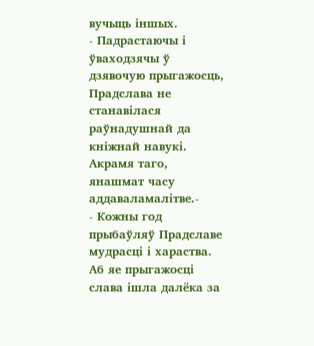вучыць іншых.
- Падрастаючы і ўваходзячы ў дзявочую прыгажосць, Прадслава не станавілася раўнадушнай да кніжнай навукі. Акрамя таго, янашмат часу аддаваламалітве.-
- Кожны год прыбаўляў Прадславе мудрасці і хараства. Аб яе прыгажосці слава ішла далёка за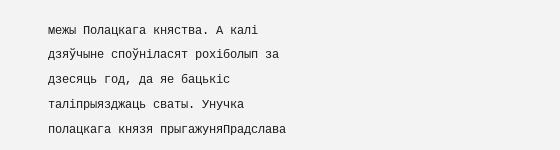межы Полацкага княства. А калі дзяўчыне споўніласят рохіболып за дзесяць год, да яе бацькіс таліпрыязджаць сваты. Унучка полацкага князя прыгажуняПрадслава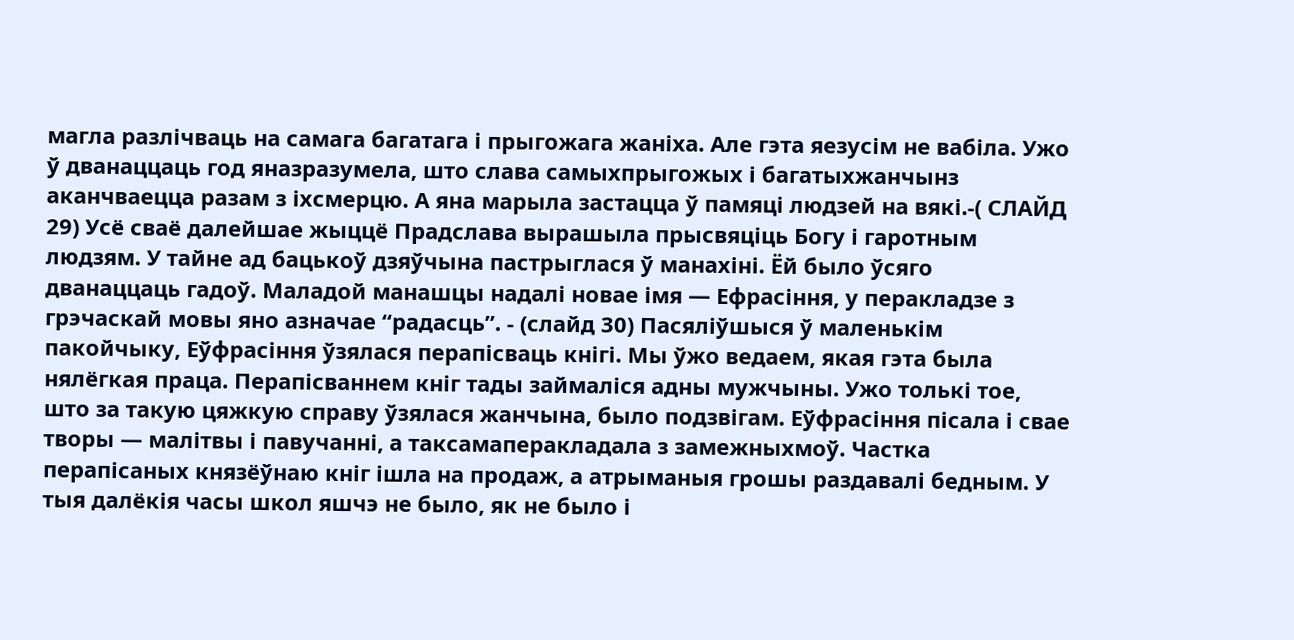магла разлічваць на самага багатага і прыгожага жаніха. Але гэта яезусім не вабіла. Ужо ў дванаццаць год яназразумела, што слава самыхпрыгожых і багатыхжанчынз аканчваецца разам з іхсмерцю. А яна марыла застацца ў памяці людзей на вякі.-( СЛАЙД 29) Усё сваё далейшае жыццё Прадслава вырашыла прысвяціць Богу і гаротным людзям. У тайне ад бацькоў дзяўчына пастрыглася ў манахіні. Ёй было ўсяго дванаццаць гадоў. Маладой манашцы надалі новае імя — Ефрасіння, у перакладзе з грэчаскай мовы яно азначае “радасць”. - (слайд 30) Пасяліўшыся ў маленькім пакойчыку, Еўфрасіння ўзялася перапісваць кнігі. Мы ўжо ведаем, якая гэта была нялёгкая праца. Перапісваннем кніг тады займаліся адны мужчыны. Ужо толькі тое, што за такую цяжкую справу ўзялася жанчына, было подзвігам. Еўфрасіння пісала і свае творы — малітвы і павучанні, а таксамаперакладала з замежныхмоў. Частка перапісаных князёўнаю кніг ішла на продаж, а атрыманыя грошы раздавалі бедным. У тыя далёкія часы школ яшчэ не было, як не было і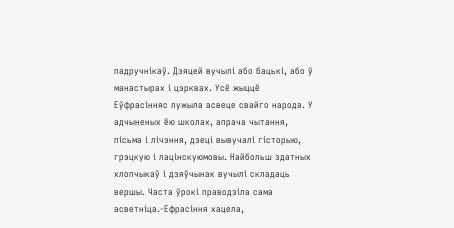падручнікаў. Дзяцей вучылі або бацькі, або ў манастырах і цэрквах. Усё жыццё Еўфрасінняс лужыла асвеце свайго народа. У адчыненых ёю школах, апрача чытання, пісьма і лічэння, дзеці вывучалі гісторыю, грэцкую і лацінскуюмовы. Найбольш здатных хлопчыкаў і дзяўчынак вучылі складаць вершы. Часта ўрокі праводзіла сама асветніца.-Ефрасіння хацела,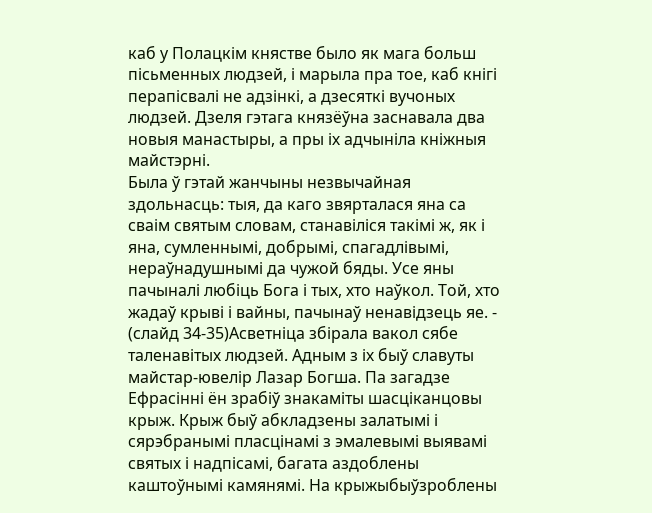каб у Полацкім княстве было як мага больш пісьменных людзей, і марыла пра тое, каб кнігі перапісвалі не адзінкі, а дзесяткі вучоных людзей. Дзеля гэтага князёўна заснавала два новыя манастыры, а пры іх адчыніла кніжныя майстэрні.
Была ў гэтай жанчыны незвычайная здольнасць: тыя, да каго звярталася яна са сваім святым словам, станавіліся такімі ж, як і яна, сумленнымі, добрымі, спагадлівымі, нераўнадушнымі да чужой бяды. Усе яны пачыналі любіць Бога і тых, хто наўкол. Той, хто жадаў крыві і вайны, пачынаў ненавідзець яе. - (слайд 34-35)Асветніца збірала вакол сябе таленавітых людзей. Адным з іх быў славуты майстар-ювелір Лазар Богша. Па загадзе Ефрасінні ён зрабіў знакаміты шасціканцовы крыж. Крыж быў абкладзены залатымі і сярэбранымі пласцінамі з эмалевымі выявамі святых і надпісамі, багата аздоблены каштоўнымі камянямі. На крыжыбыўзроблены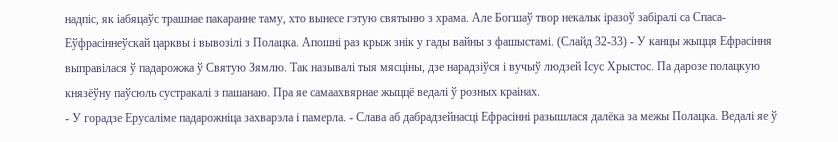надпіс, як іабяцаўс трашнае пакаранне таму, хто вынесе гэтую святыню з храма. Але Богшаў твор некальк іразоў забіралі са Спаса-Еўфрасіннеўскай царквы і вывозілі з Полацка. Апошні раз крыж знік у гады вайны з фашыстамі. (Слайд 32-33) - У канцы жыцця Ефрасіння выправілася ў падарожжа ў Святую Зямлю. Так называлі тыя мясціны, дзе нарадзіўся і вучыў людзей Ісус Хрыстос. Па дарозе полацкую князёўну паўсюль сустракалі з пашанаю. Пра яе самаахвярнае жыццё ведалі ў розных краінах.
- У горадзе Ерусаліме падарожніца захварэла і памерла. - Слава аб дабрадзейнасці Ефрасінні разышлася далёка за межы Полацка. Ведалі яе ў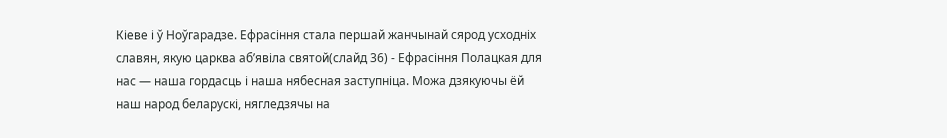Кіеве і ў Ноўгарадзе. Ефрасіння стала першай жанчынай сярод усходніх славян, якую царква аб’явіла святой(слайд 36) - Ефрасіння Полацкая для нас — наша гордасць і наша нябесная заступніца. Можа дзякуючы ёй наш народ беларускі, нягледзячы на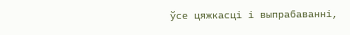ўсе цяжкасці і выпрабаванні,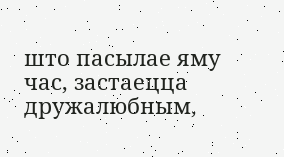што пасылае яму час, застаецца дружалюбным,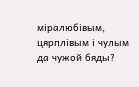міралюбівым, цярплівым і чулым да чужой бяды?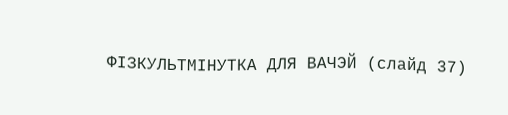ФІЗКУЛЬТМІНУТКА ДЛЯ ВАЧЭЙ (слайд 37)